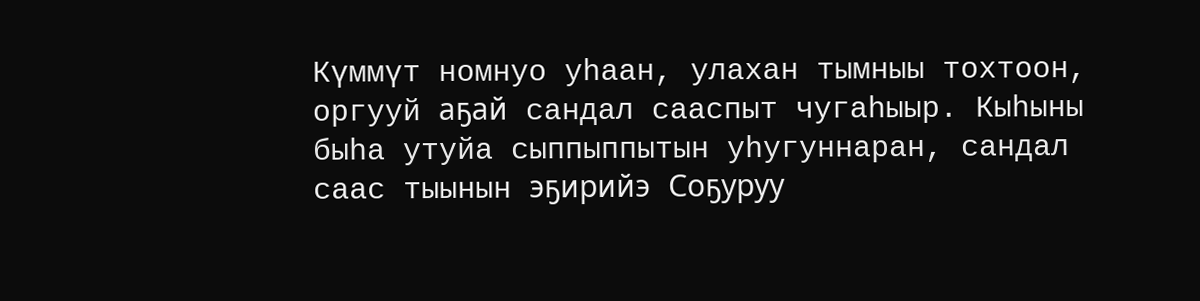Күммүт номнуо уһаан, улахан тымныы тохтоон, оргууй аҕай сандал сааспыт чугаһыыр. Кыһыны быһа утуйа сыппыппытын уһугуннаран, сандал саас тыынын эҕирийэ Соҕуруу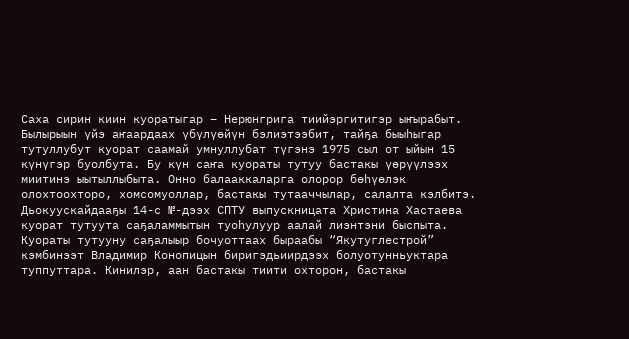Саха сирин киин куоратыгар – Нерюнгрига тиийэргитигэр ыҥырабыт.
Былырыын үйэ аҥаардаах үбүлүөйүн бэлиэтээбит, тайҕа быыһыгар тутуллубут куорат саамай умнуллубат түгэнэ 1975 сыл от ыйын 15 күнүгэр буолбута. Бу күн саҥа куораты тутуу бастакы үөрүүлээх миитинэ ыытыллыбыта. Онно балааккаларга олорор бөһүөлэк олохтоохторо, хомсомуоллар, бастакы тутааччылар, салалта кэлбитэ. Дьокуускайдааҕы 14-с №-дээх СПТУ выпускницата Христина Хастаева куорат тутуута саҕаламмытын туоһулуур аалай лиэнтэни быспыта.
Куораты тутууну саҕалыыр бочуоттаах быраабы “Якутуглестрой” кэмбинээт Владимир Конопицын биригэдьиирдээх болуотунньуктара туппуттара. Кинилэр, аан бастакы тиити охторон, бастакы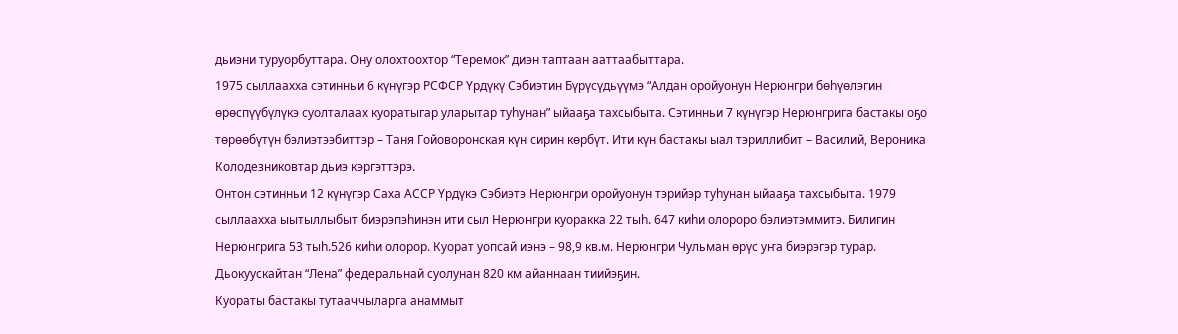дьиэни туруорбуттара. Ону олохтоохтор “Теремок” диэн таптаан ааттаабыттара.
1975 сыллаахха сэтинньи 6 күнүгэр РСФСР Үрдүкү Сэбиэтин Бүрүсүдьүүмэ “Алдан оройуонун Нерюнгри бөһүөлэгин өрөспүүбүлүкэ суолталаах куоратыгар уларытар туһунан” ыйааҕа тахсыбыта. Сэтинньи 7 күнүгэр Нерюнгрига бастакы оҕо төрөөбүтүн бэлиэтээбиттэр – Таня Гойоворонская күн сирин көрбүт. Ити күн бастакы ыал тэриллибит – Василий, Вероника Колодезниковтар дьиэ кэргэттэрэ.
Онтон сэтинньи 12 күнүгэр Саха АССР Үрдүкэ Сэбиэтэ Нерюнгри оройуонун тэрийэр туһунан ыйааҕа тахсыбыта. 1979 сыллаахха ыытыллыбыт биэрэпэһинэн ити сыл Нерюнгри куоракка 22 тыһ. 647 киһи олороро бэлиэтэммитэ. Билигин Нерюнгрига 53 тыһ.526 киһи олорор. Куорат уопсай иэнэ – 98,9 кв.м. Нерюнгри Чульман өрүс уҥа биэрэгэр турар. Дьокуускайтан “Лена” федеральнай суолунан 820 км айаннаан тиийэҕин.
Куораты бастакы тутааччыларга анаммыт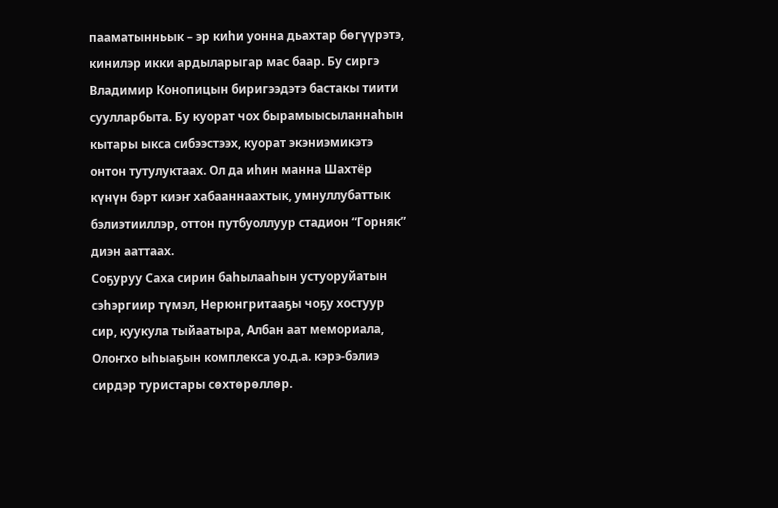пааматынньык – эр киһи уонна дьахтар бөгүүрэтэ, кинилэр икки ардыларыгар мас баар. Бу сиргэ Владимир Конопицын биригээдэтэ бастакы тиити суулларбыта. Бу куорат чох бырамыысыланнаһын кытары ыкса сибээстээх, куорат экэниэмикэтэ онтон тутулуктаах. Ол да иһин манна Шахтёр күнүн бэрт киэҥ хабааннаахтык, умнуллубаттык бэлиэтииллэр, оттон путбуоллуур стадион “Горняк” диэн ааттаах.
Соҕуруу Саха сирин баһылааһын устуоруйатын сэһэргиир түмэл, Нерюнгритааҕы чоҕу хостуур сир, куукула тыйаатыра, Албан аат мемориала, Олоҥхо ыһыаҕын комплекса уо.д.а. кэрэ-бэлиэ сирдэр туристары сөхтөрөллөр.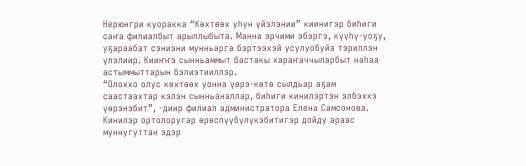Нерюнгри куоракка “Көхтөөх уһун үйэлэнии” киинигэр биһиги саҥа филиалбыт арыллыбыта. Манна эрчими эбэргэ, күүһү-уоҕу, уҕараабат сэниэни мунньарга бэртээхэй усулуобуйа тэриллэн үлэлиир. Кииҥҥэ сынньаммыт бастакы хараҥаччыларбыт наһаа астыммыттарын бэлиэтииллэр.
“Олоххо олус көхтөөх уонна үөрэ-көтө сылдьар аҕам саастаахтар кэлэн сынньаналлар, биһиги кинилэртэн элбэххэ үөрэнэбит”, -диир филиал администратора Елена Самсонова.
Кинилэр ортолоругар өрөспүүбүлүкэбитигэр дойду араас муннугуттан эдэр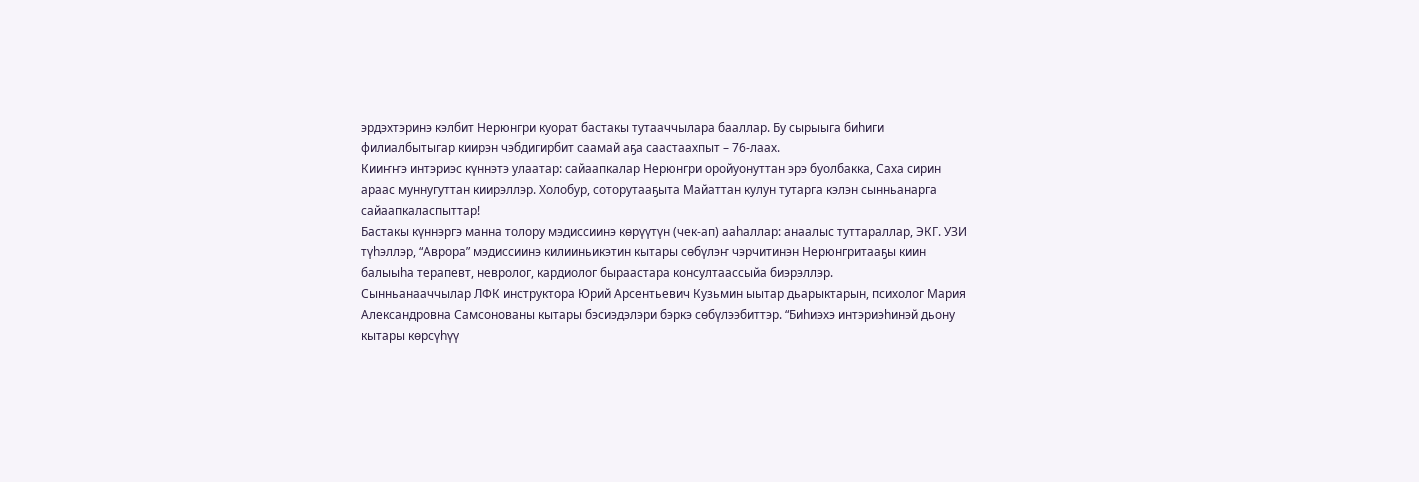эрдэхтэринэ кэлбит Нерюнгри куорат бастакы тутааччылара бааллар. Бу сырыыга биһиги филиалбытыгар киирэн чэбдигирбит саамай аҕа саастаахпыт – 76-лаах.
Кииҥҥэ интэриэс күннэтэ улаатар: сайаапкалар Нерюнгри оройуонуттан эрэ буолбакка, Саха сирин араас муннугуттан киирэллэр. Холобур, соторутааҕыта Майаттан кулун тутарга кэлэн сынньанарга сайаапкаласпыттар!
Бастакы күннэргэ манна толору мэдиссиинэ көрүүтүн (чек-ап) ааһаллар: анаалыс туттараллар, ЭКГ. УЗИ түһэллэр, “Аврора” мэдиссиинэ килииньикэтин кытары сөбүлэҥ чэрчитинэн Нерюнгритааҕы киин балыыһа терапевт, невролог, кардиолог быраастара консултаассыйа биэрэллэр.
Сынньанааччылар ЛФК инструктора Юрий Арсентьевич Кузьмин ыытар дьарыктарын, психолог Мария Александровна Самсонованы кытары бэсиэдэлэри бэркэ сөбүлээбиттэр. “Биһиэхэ интэриэһинэй дьону кытары көрсүһүү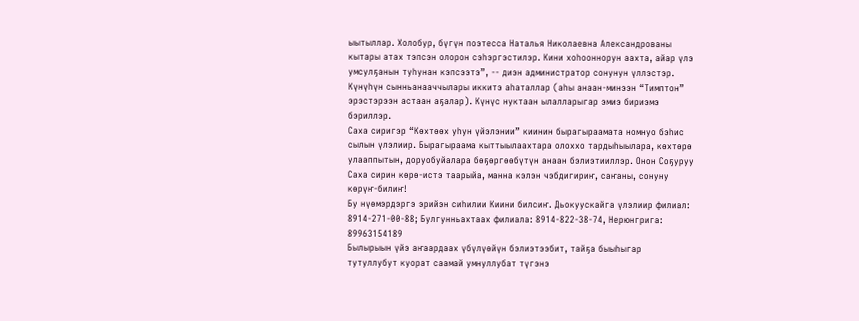ыытыллар. Холобур, бүгүн поэтесса Наталья Николаевна Александрованы кытары атах тэпсэн олорон сэһэргэстилэр. Кини хоһооннорун аахта, айар үлэ умсулҕанын туһунан кэпсээтэ”, -- диэн администратор сонунун үллэстэр.
Күнүһүн сынньанааччылары иккитэ аһаталлар (аһы анаан-минээн “Тимптон” эрэстэрээн астаан аҕалар). Күнүс нуктаан ылалларыгар эмиэ бириэмэ бэриллэр.
Саха сиригэр “Көхтөөх уһун үйэлэнии” киинин бырагыраамата номнуо бэһис сылын үлэлиир. Бырагыраама кыттыылаахтара олоххо тардыһыылара, көхтөрө улааппытын, доруобуйалара бөҕөргөөбүтүн анаан бэлиэтииллэр. Онон Соҕуруу Саха сирин көрө-истэ таарыйа, манна кэлэн чэбдигириҥ, саҥаны, сонуну көрүҥ-билиҥ!
Бу нүөмэрдэргэ эрийэн сиһилии Киини билсиҥ. Дьокуускайга үлэлиир филиал: 8914-271-00-88; Булгунньахтаах филиала: 8914-822-38-74, Нерюнгрига: 89963154189
Былырыын үйэ аҥаардаах үбүлүөйүн бэлиэтээбит, тайҕа быыһыгар тутуллубут куорат саамай умнуллубат түгэнэ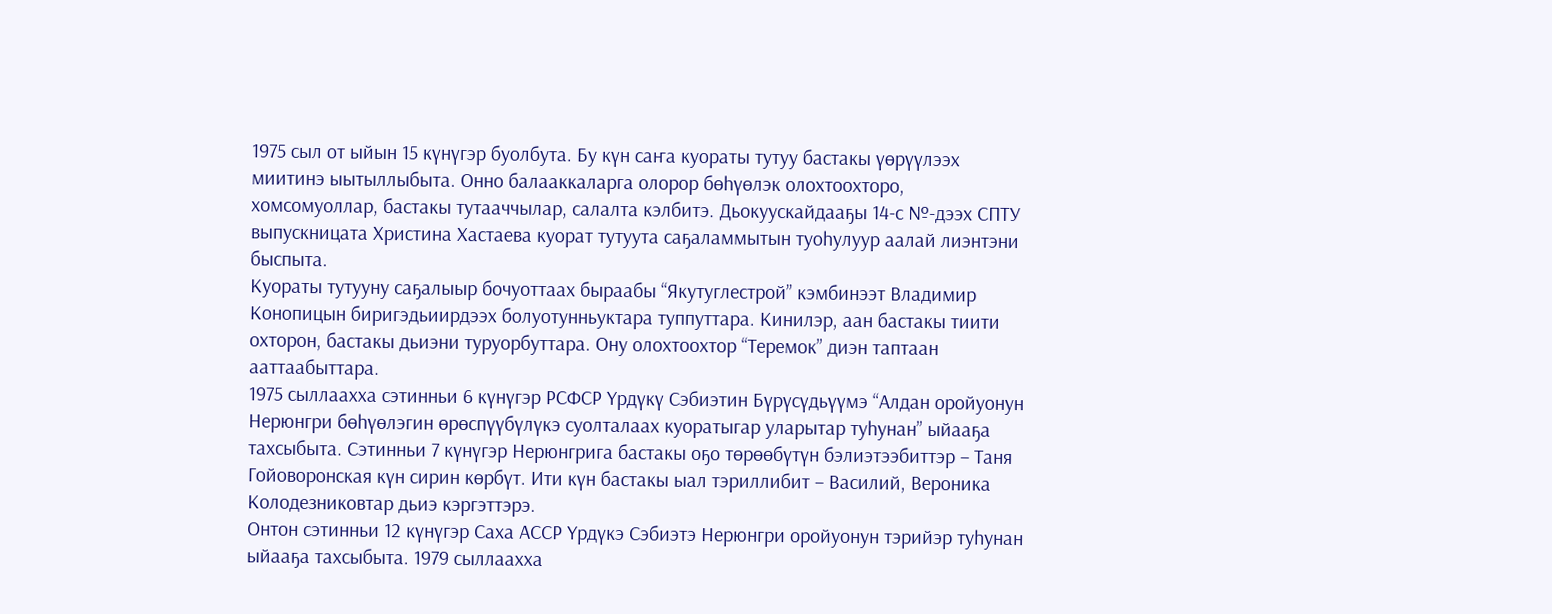1975 сыл от ыйын 15 күнүгэр буолбута. Бу күн саҥа куораты тутуу бастакы үөрүүлээх миитинэ ыытыллыбыта. Онно балааккаларга олорор бөһүөлэк олохтоохторо, хомсомуоллар, бастакы тутааччылар, салалта кэлбитэ. Дьокуускайдааҕы 14-с №-дээх СПТУ выпускницата Христина Хастаева куорат тутуута саҕаламмытын туоһулуур аалай лиэнтэни быспыта.
Куораты тутууну саҕалыыр бочуоттаах быраабы “Якутуглестрой” кэмбинээт Владимир Конопицын биригэдьиирдээх болуотунньуктара туппуттара. Кинилэр, аан бастакы тиити охторон, бастакы дьиэни туруорбуттара. Ону олохтоохтор “Теремок” диэн таптаан ааттаабыттара.
1975 сыллаахха сэтинньи 6 күнүгэр РСФСР Үрдүкү Сэбиэтин Бүрүсүдьүүмэ “Алдан оройуонун Нерюнгри бөһүөлэгин өрөспүүбүлүкэ суолталаах куоратыгар уларытар туһунан” ыйааҕа тахсыбыта. Сэтинньи 7 күнүгэр Нерюнгрига бастакы оҕо төрөөбүтүн бэлиэтээбиттэр – Таня Гойоворонская күн сирин көрбүт. Ити күн бастакы ыал тэриллибит – Василий, Вероника Колодезниковтар дьиэ кэргэттэрэ.
Онтон сэтинньи 12 күнүгэр Саха АССР Үрдүкэ Сэбиэтэ Нерюнгри оройуонун тэрийэр туһунан ыйааҕа тахсыбыта. 1979 сыллаахха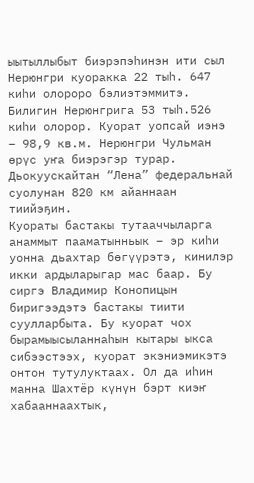ыытыллыбыт биэрэпэһинэн ити сыл Нерюнгри куоракка 22 тыһ. 647 киһи олороро бэлиэтэммитэ. Билигин Нерюнгрига 53 тыһ.526 киһи олорор. Куорат уопсай иэнэ – 98,9 кв.м. Нерюнгри Чульман өрүс уҥа биэрэгэр турар. Дьокуускайтан “Лена” федеральнай суолунан 820 км айаннаан тиийэҕин.
Куораты бастакы тутааччыларга анаммыт пааматынньык – эр киһи уонна дьахтар бөгүүрэтэ, кинилэр икки ардыларыгар мас баар. Бу сиргэ Владимир Конопицын биригээдэтэ бастакы тиити суулларбыта. Бу куорат чох бырамыысыланнаһын кытары ыкса сибээстээх, куорат экэниэмикэтэ онтон тутулуктаах. Ол да иһин манна Шахтёр күнүн бэрт киэҥ хабааннаахтык,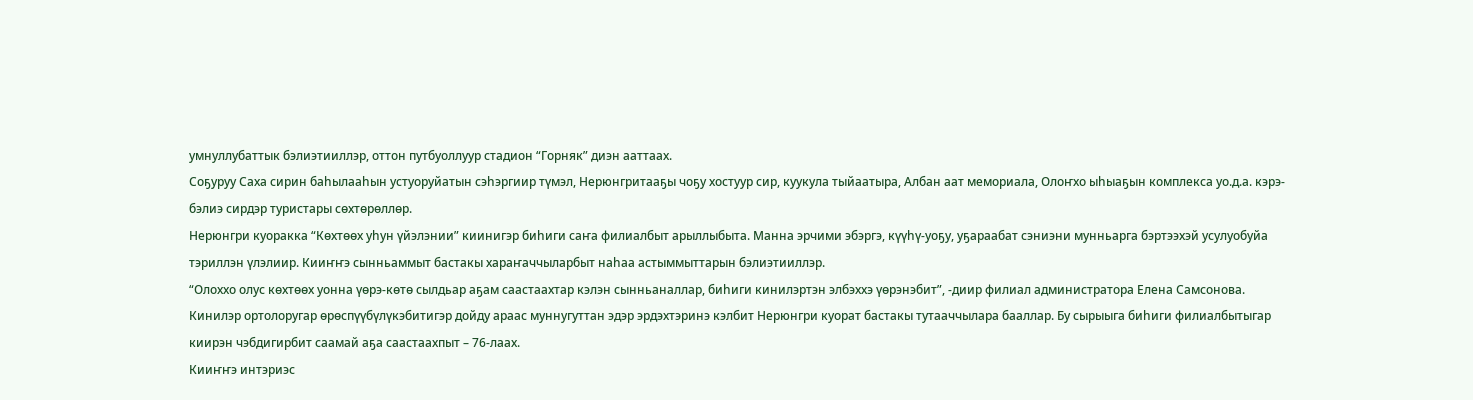умнуллубаттык бэлиэтииллэр, оттон путбуоллуур стадион “Горняк” диэн ааттаах.
Соҕуруу Саха сирин баһылааһын устуоруйатын сэһэргиир түмэл, Нерюнгритааҕы чоҕу хостуур сир, куукула тыйаатыра, Албан аат мемориала, Олоҥхо ыһыаҕын комплекса уо.д.а. кэрэ-бэлиэ сирдэр туристары сөхтөрөллөр.
Нерюнгри куоракка “Көхтөөх уһун үйэлэнии” киинигэр биһиги саҥа филиалбыт арыллыбыта. Манна эрчими эбэргэ, күүһү-уоҕу, уҕараабат сэниэни мунньарга бэртээхэй усулуобуйа тэриллэн үлэлиир. Кииҥҥэ сынньаммыт бастакы хараҥаччыларбыт наһаа астыммыттарын бэлиэтииллэр.
“Олоххо олус көхтөөх уонна үөрэ-көтө сылдьар аҕам саастаахтар кэлэн сынньаналлар, биһиги кинилэртэн элбэххэ үөрэнэбит”, -диир филиал администратора Елена Самсонова.
Кинилэр ортолоругар өрөспүүбүлүкэбитигэр дойду араас муннугуттан эдэр эрдэхтэринэ кэлбит Нерюнгри куорат бастакы тутааччылара бааллар. Бу сырыыга биһиги филиалбытыгар киирэн чэбдигирбит саамай аҕа саастаахпыт – 76-лаах.
Кииҥҥэ интэриэс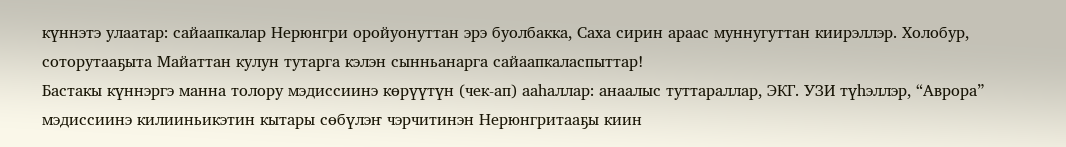күннэтэ улаатар: сайаапкалар Нерюнгри оройуонуттан эрэ буолбакка, Саха сирин араас муннугуттан киирэллэр. Холобур, соторутааҕыта Майаттан кулун тутарга кэлэн сынньанарга сайаапкаласпыттар!
Бастакы күннэргэ манна толору мэдиссиинэ көрүүтүн (чек-ап) ааһаллар: анаалыс туттараллар, ЭКГ. УЗИ түһэллэр, “Аврора” мэдиссиинэ килииньикэтин кытары сөбүлэҥ чэрчитинэн Нерюнгритааҕы киин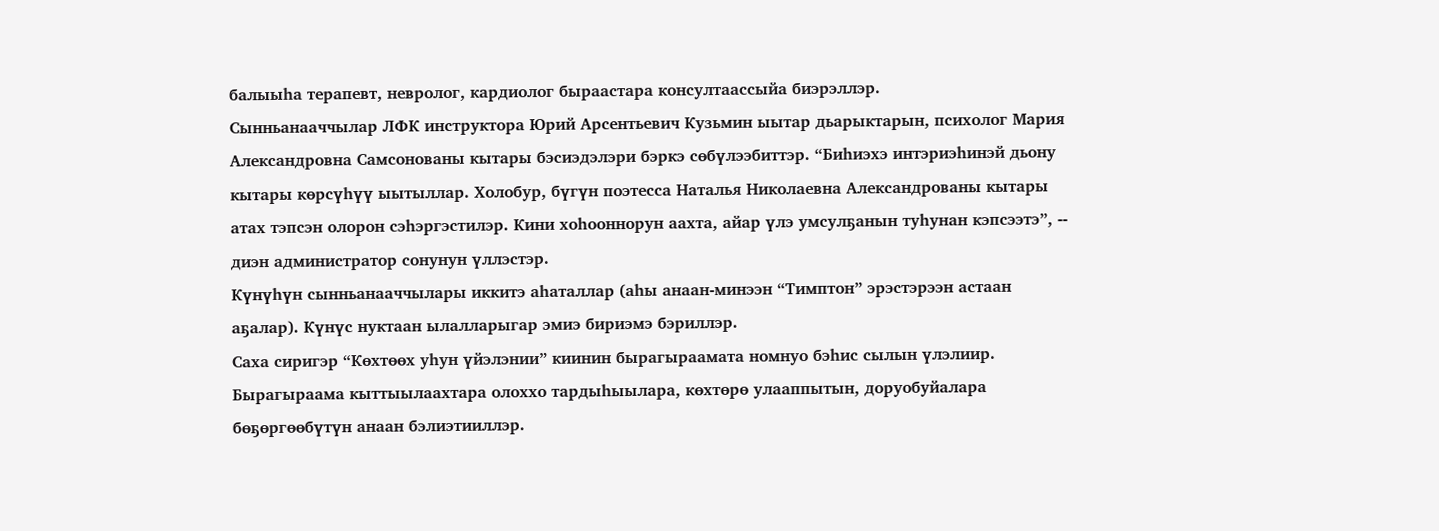балыыһа терапевт, невролог, кардиолог быраастара консултаассыйа биэрэллэр.
Сынньанааччылар ЛФК инструктора Юрий Арсентьевич Кузьмин ыытар дьарыктарын, психолог Мария Александровна Самсонованы кытары бэсиэдэлэри бэркэ сөбүлээбиттэр. “Биһиэхэ интэриэһинэй дьону кытары көрсүһүү ыытыллар. Холобур, бүгүн поэтесса Наталья Николаевна Александрованы кытары атах тэпсэн олорон сэһэргэстилэр. Кини хоһооннорун аахта, айар үлэ умсулҕанын туһунан кэпсээтэ”, -- диэн администратор сонунун үллэстэр.
Күнүһүн сынньанааччылары иккитэ аһаталлар (аһы анаан-минээн “Тимптон” эрэстэрээн астаан аҕалар). Күнүс нуктаан ылалларыгар эмиэ бириэмэ бэриллэр.
Саха сиригэр “Көхтөөх уһун үйэлэнии” киинин бырагыраамата номнуо бэһис сылын үлэлиир. Бырагыраама кыттыылаахтара олоххо тардыһыылара, көхтөрө улааппытын, доруобуйалара бөҕөргөөбүтүн анаан бэлиэтииллэр.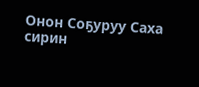Онон Соҕуруу Саха сирин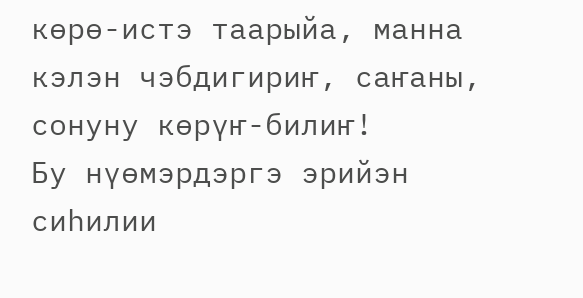көрө-истэ таарыйа, манна кэлэн чэбдигириҥ, саҥаны, сонуну көрүҥ-билиҥ!
Бу нүөмэрдэргэ эрийэн сиһилии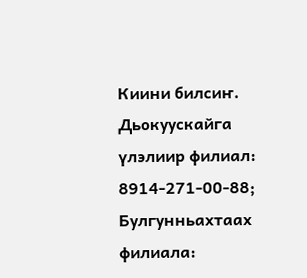Киини билсиҥ. Дьокуускайга үлэлиир филиал: 8914-271-00-88; Булгунньахтаах филиала: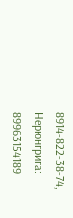8914-822-38-74, Нерюнгрига: 89963154189